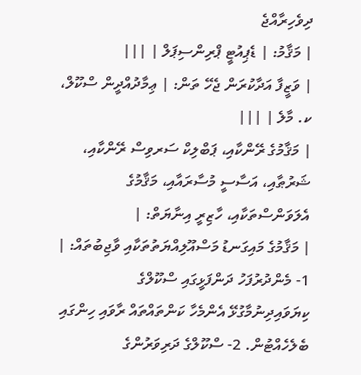ދިވެހިރާއްޖެ
| މަޤާމު: | ޑެޕިއުޓީ ޕްރިންސިޕަލް | |||
| ވަޒީފާ އަދާކުރަން ޖެހޭ ތަން: | ޢިމާދުއްދީން ސްކޫލް، ކ. މާލެ | |||
| މަޤާމުގެ ރޭންކާއި، ޕަބްލިކް ސަރވިސް ރޭންކާއި، ޝަރުޠާއި، އަސާސީ މުސާރައާއި، މަޤާމުގެ އެލަވަންސްތަކާއި، ހާޒިރީ އިނާޔަތް: |
| މަޤާމުގެ މައިގަނޑު މަސްއޫލިއްޔަތުތަކާއި ވާޖިބުތައް: | 1- މެންދުރުފަހު ދަންފަޅީގައި ސްކޫލްގެ ކިޔަވައިދިނުމާގުޅޭ އެންމެހާ ކަންތައްތައް ރާވައި ހިންގައި ބެލެހެއްޓުން. 2- ސްކޫލްގެ ދަރިވަރުންގެ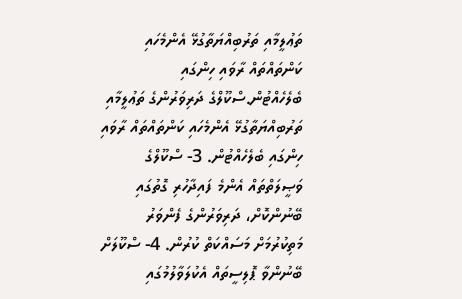ތަޢުލީމާއި ތަރުބިއްޔަތާގުޅޭ އެންމެހައި ކަންތައްތައް ރާވައި ހިންގައި ބެލެހެއްޓުން.ސްކޫލްގެ ދަރިވަރުންގެ ތަޢުލީމާއި ތަރުބިއްޔަތާގުޅޭ އެންމެހައި ކަންތައްތައް ރާވައި ހިންގައި ބެލެހެއްޓުން. 3- ސްކޫލްގެ ވަޞީލަތްތައް އެންމެ ފައިދާހުރި ގޮތުގައި ބޭނުންކޮށް، ދަރިވަރުންގެ ފެންވަރު މަތިކުރުމަށް މަސައްކަތް ކުރުން. 4- ސްކޫލަށް ބޭނުންވާ ޕޮލިސީތައް އެކުލަވާލުމުގައި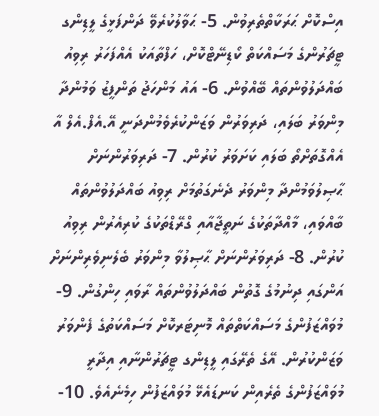އިސްކޮށް ޙަރަކާތްތެރިވުން. 5- ޙަވާލުކުރެވޭ ދަންފަޅީގެ ލީޑިންގ ޓީޗަރުންގެ މަސައްކަތް ކޯޑިނޭޓްކޮށް، ހަފްތާއަކު އެއްފަހަރު ރިވިއު ބައްދަލުވުންތައް ބޭއްވުން. 6- އައު މަންހަޖު ތަންފީޒު ވަމުންދާ މިންވަރު ބަލައި، ދަރިވަރުން ވަޒަންކުރެވެމުންދަނީ އޭ.އެފް.އެލް އާ އެއްގޮތަށްތޯ ބަލައި ކަށަވަރު ކުރުން. 7- ދަރިވަރުންނަށް ޙާޞިލުވަމުންދާ މިންވަރު ދެނެގަތުމަށް ރިވިއު ބައްދަލުވުންތައް ބާއްވައި، މާއްދާތަކުގެ ނަތީޖާއާއި ގްރޭޑްތަކުގެ ކުރިއެރުން ރިވިއު ކުރުން. 8- ދަރިވަރުންނަށް ޙާޞިލުވާ މިންވަރު ބެލެނިވެރިންނަށް އަންގައި ދިނުމުގެ ގޮތުން ބައްދަލުވުންތައް ރާވައި ހިންގުން. 9- މުވައްޒަފުންގެ މަސައްކަތްތައް މޮނިޓަރކޮށް މަސައްކަތުގެ ފެންވަރު ވަޒަންކުރުން. އޭގެ ތެރޭގައި ލީޑިންގ ޓީޗަރުންނާއި އިދާރީ މުވައްޒަފުންގެ ތެރެއިން ކަނޑައެޅޭ މުވައްޒަފުން ހިމެނެއެވެ. 10-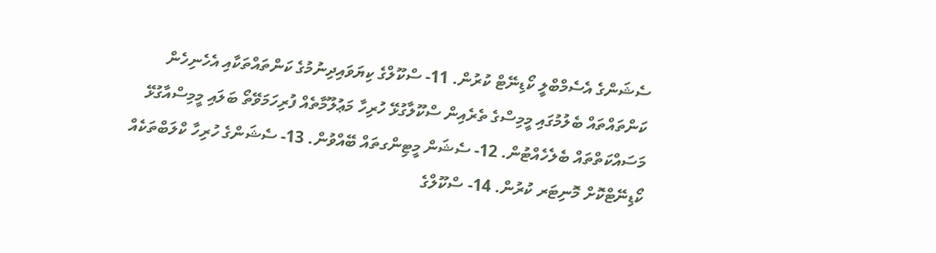ސެޝަންގެ އެސެމްބްލީ ކޯޑިނޭޓް ކުރުން. 11- ސްކޫލްގެ ކިޔަވައިދިނުމުގެ ކަންތައްތަކާއި އެހެނިހެން ކަންތައްތައް ބެލުމުގައި މީމިސްގެ ތެރެއިން ސްކޫލާގުޅޭ ހުރިހާ މަޢުލޫމާތެއް ފުރިހަމަވޭތޯ ބަލައި މީމިސްއާގުޅޭ މަސައްކަތްތައް ބެލެހެއްޓުން. 12- ސެޝަން މީޓިންގތައް ބޭއްވުން. 13- ސެޝަންގެ ހުރިހާ ކްލަބްތަކެއް ކޯޑިނޭޓްކޮށް މޮނިޓަރ ކުރުން. 14- ސްކޫލްގެ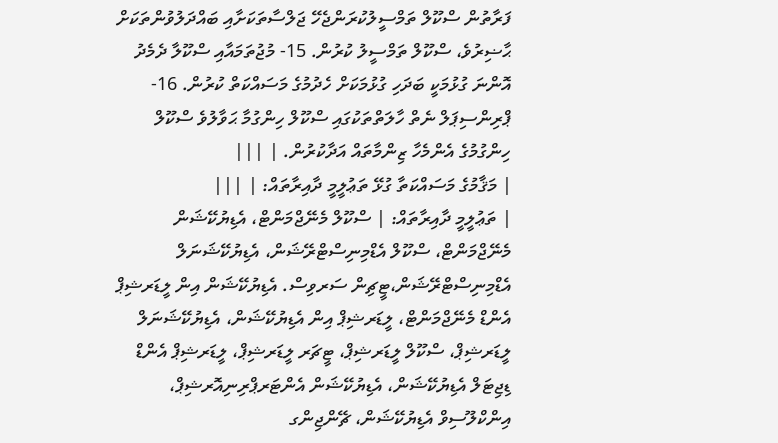ފަރާތުން ސްކޫލް ތަމްސީލުކުރަންޖެހޭ ޖަލްސާތަކަށާއި ބައްދަލުވުންތަކަށް ޙާޟިރުވެ، ސްކޫލް ތަމްސީލު ކުރުން. 15- މުޖުތަމައާއި ސްކޫލާ ދެމެދު އޮންނަ ގުޅުމަކީ ބަދަހި ގުޅުމަކަށް ހެދުމުގެ މަސައްކަތް ކުރުން. 16- ޕްރިންސިޕަލް ނެތް ހާލަތްތަކުގައި ސްކޫލް ހިންގުމާ ޙަވާލުވެ ސްކޫލް ހިންގުމުގެ އެންމެހާ ޒިންމާތައް އަދާކުރުން. | |||
| މަޤާމުގެ މަސައްކަތާ ގުޅޭ ތަޢުލީމީ ދާއިރާތައް: | |||
| ތަޢުލީމީ ދާއިރާތައް: | ސްކޫލް މެނޭޖްމަންޓް، އެޑިޔުކޭޝަން މެނޭޖްމަންޓް، ސްކޫލް އެޑްމިނިސްޓްރޭޝަން، އެޑިޔުކޭޝަނަލް އެޑްމިނިސްޓްރޭޝަން،ޓީޗިން ސަރވިސް. އެޑިޔުކޭޝަން އިން ލީޑަރޝިޕް އެންޑް މެނޭޖްމަންޓް، ލީޑަރޝިޕް އިން އެޑިޔުކޭޝަން، އެޑިޔުކޭޝަނަލް ލީޑަރޝިޕް، ސްކޫލް ލީޑަރޝިޕް، ޓީޗަރ ލީޑަރޝިޕް، ލީޑަރޝިޕް އެންޑް ޑިޖިޓަލް އެޑިޔުކޭޝަން، އެޑިޔުކޭޝަން އެންޓަރޕްރިނިއޮރޝިޕް، އިންކްލޫސިވް އެޑިޔުކޭޝަން، ޗޭންޖިންގ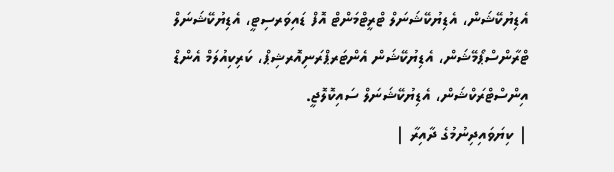އެޑިޔުކޭޝަން، އެޑިޔުކޭޝަނަލް ޓްރީޓްމަންޓް އޮފް ޑައިވަރސިޓީ، އެޑިޔުކޭޝަނަލް ޓްރާންސްޕޯމޭޝަން، އެޑިޔުކޭޝަން އެންޓަރޕްރަނިއޮރޝިޕް، ކަރިކިއުލަމް އެންޑް އިންސްޓްރަކްޝަން، އެޑިޔުކޭޝަނަލް ސައިކޮލޮޖީ.
| ކިޔަވައިދިނުމުގެ ދާއިރާ |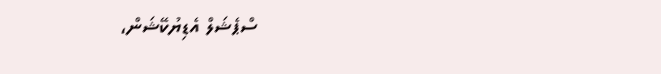ސްޕެޝަލް އެޑިޔުކޭޝަން،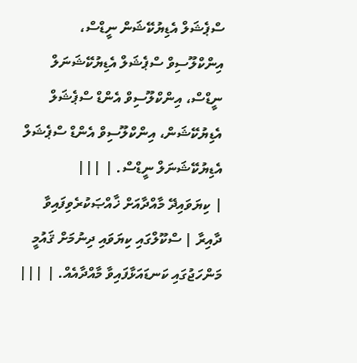ސްޕެޝަލް އެޑިޔުކޭޝަން ނީޑްސް، އިންކްލޫސިވް ސްޕެޝަލް އެޑިޔުކޭޝަނަލް ނީޑްސް، އިންކްލޫސިވް އެންޑް ސްޕެޝަލް އެޑިޔުކޭޝަން، އިންކްލޫސިވް އެންޑް ސްޕެޝަލް އެޑިޔުކޭޝަނަލް ނީޑްސް. | |||
| ކިޔަވައިދޭ މާއްދާއަށް ޚާއްޞަކުރެވިފައިވާ ދާއިރާ | ސްކޫލްގައި ކިޔަވައި ދިނުމަށް ޤައުމީ މަންހަޖުގައި ކަނޑައަޅާފައިވާ މާއްދާއެއް. | |||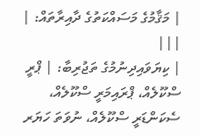| މަޤާމުގެ މަސައްކަތުގެ ދާއިރާތައް: | |||
| ކިޔަވައިދިނުމުގެ ތަޖުރިބާ: | ޕްރީ ސްކޫލެއް، ޕްރައިމަރީ ސްކޫލެއް، ސެކަންޑަރީ ސްކޫލެއް، ނުވަތަ ހަޔަރ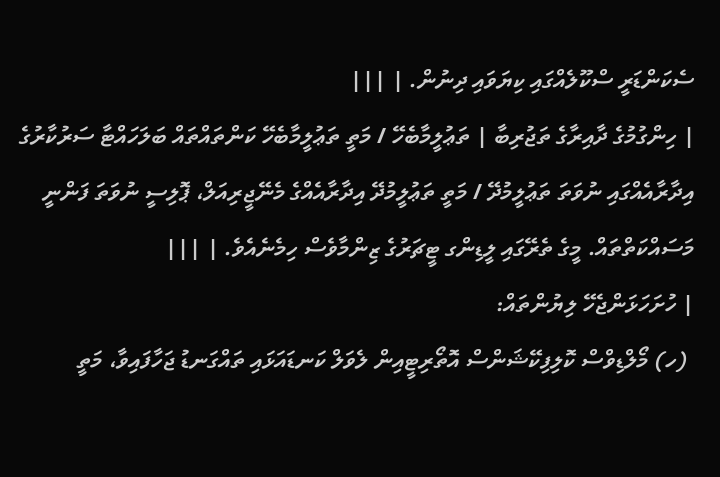ސެކަންޑަރީ ސްކޫލެއްގައި ކިޔަވައި ދިނުން. | |||
| ހިންގުމުގެ ދާއިރާގެ ތަޖުރިބާ | ތަޢުލީމާބެހޭ / މަތީ ތަޢުލީމާބެހޭ ކަންތައްތައް ބަލަހައްޓާ ސަރުކާރުގެ އިދާރާއެއްގައި ނުވަތަ ތަޢުލީމުދޭ / މަތީ ތަޢުލީމުދޭ އިދާރާއެއްގެ މެނޭޖީރިއަލް، ޕޮލިސީ ނުވަތަ ފަންނީ މަސައްކަތްތައް. މީގެ ތެރޭގައި ލީޑިންގ ޓީޗަރުގެ ޒިންމާވެސް ހިމެނެއެވެ. | |||
| ހުށަހަޅަންޖެހޭ ލިޔުންތައް:
 (ހ) މޯލްޑިވްސް ކޮލިފިކޭޝަންސް އޮތޯރިޓީއިން ލެވަލް ކަނޑައަޅައި ތައްގަނޑު ޖަހާފައިވާ، މަތީ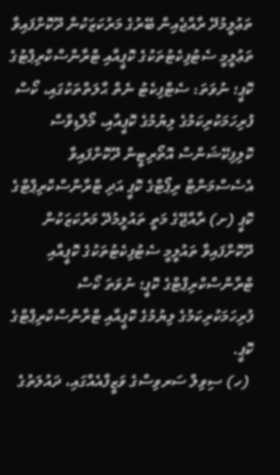ތަޢުލީމުދޭ ރާއްޖެއިން ބޭރުގެ މަރުކަޒަކުން ދޫކޮށްފައިވާ ތަޢުލީމީ ސެޓުފިކެޓުތަކުގެ ކޮޕީއާއި ޓްރާންސްކްރިޕްޓުގެ ކޮޕީ؛ ނުވަތަ: ސެޓްފިކެޓު ނެތް ޙާލަތްތަކުގައި، ކޯސް ފުރިހަމަކުރިކަމުގެ ލިޔުމުގެ ކޮޕީއާއި، މޯލްޑިވްސް ކޮލިފިކޭޝަންސް އޮތޯރިޓީން ދޫކޮށްފައިވާ އެސެސްމަންޓް ރިޕޯޓްގެ ކޮޕީ އަދި ޓްރާންސްކްރިޕްޓްގެ ކޮޕީ (ށ) ރާއްޖޭގެ މަތީ ތައުލީމުދޭ މަރުކަޒަކުން ދޫކޮށްފައިވާ ތައުލީމީ ސެޓުފިކެޓުތަކުގެ ކޮޕީއާއި ޓްރާންސްކްރިޕްޓްގެ ކޮޕީ؛ ނުވަތަ ކޯސް ފުރިހަމަކުރިކަމުގެ ލިޔުމުގެ ކޮޕީއާއި ޓްރާންސްކްރިޕްޓްގެ ކޮޕީ.
 (ހ) ސިވިލް ސަރވިސްގެ ވަޒީފާއެއްގައި، ދައުލަތުގެ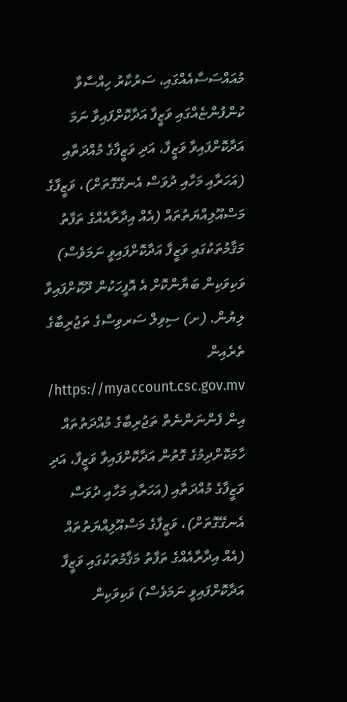މުއައްސަސާއެއްގައި، ސަރުކާރު ހިއްސާވާ ކުންފުންޏެއްގައި ވަޒީފާ އަދާކޮށްފައިވާ ނަމަ އަދާކޮށްފައިވާ ވަޒީފާ، އަދި ވަޒީފާގެ މުއްދަތާއި (އަހަރާއި މަހާއި ދުވަސް އެނގޭގޮތަށް)، ވަޒީފާގެ މަސްއޫލިއްޔަތުތައް (އެއް އިދާރާއެއްގެ ތަފާތު މަޤާމުތަކުގައި ވަޒީފާ އަދާކޮށްފައިވީ ނަމަވެސް) ވަކިވަކިން ބަޔާންކޮށް އެ އޮފީހަކުން ދޫކޮށްފައިވާ ލިޔުން. (ށ) ސިވިލް ސަރވިސްގެ ތަޖުރިބާގެ ތެރެއިން https://myaccount.csc.gov.mv/ އިން ފެންނަންނެތް ތަޖުރިބާގެ މުއްދަތުތައް ހާމަކޮށްދިމުގެ ގޮތުން އަދާކޮށްފައިވާ ވަޒީފާ، އަދި ވަޒީފާގެ މުއްދަތާއި (އަހަރާއި މަހާއި ދުވަސް އެނގޭގޮތަށް)، ވަޒީފާގެ މަސްއޫލިއްޔަތުތައް (އެއް އިދާރާއެއްގެ ތަފާތު މަޤާމުތަކުގައި ވަޒީފާ އަދާކޮށްފައިވީ ނަމަވެސް) ވަކިވަކިން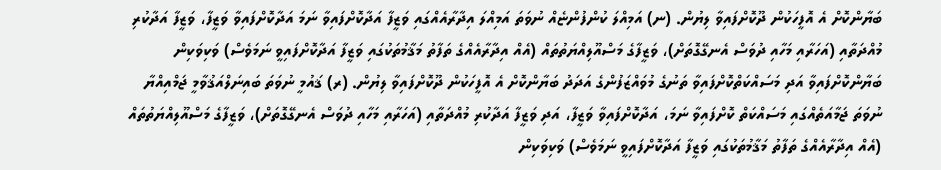ބަޔާންކޮށް އެ އޮފީހަކުން ދޫކޮށްފައިވާ ލިޔުން. (ނ) އަމިއްލަ ކުންފުންޏެއް ނުވަތަ އަމިއްލަ އިދާރާއެއްގައި ވަޒީފާ އަދާކޮށްފައިވާ ނަމަ އަދާކޮށްފައިވާ ވަޒީފާ، ވަޒީފާ އަދާކުރި މުއްދަތާއި (އަހަރާއި މަހާއި ދުވަސް އެނގޭގޮތަށް)، ވަޒީފާގެ މަސްއޫލިއްޔަތުތައް (އެއް އިދާރާއެއްގެ ތަފާތު މަޤާމުތަކުގައި ވަޒީފާ އަދާކޮށްފައިވީ ނަމަވެސް) ވަކިވަކިން ބަޔާންކޮށްފައިވާ އަދި މަސައްކަތްކޮށްފައިވާ ތަނުގެ މުވައްޒަފުންގެ އަދަދު ބަޔާންކޮށް އެ އޮފީހަކުން ދޫކޮށްފައިވާ ލިޔުން. (ރ) ޤައުމީ ނުވަތަ ބައިނަލްއަޤުވާމީ ޖަމްއިއްޔާ ނުވަތަ ޖަމާއަތެއްގައި މަސައްކަތް ކޮށްފައިވާ ނަމަ، އަދާކޮށްފައިވާ ވަޒީފާ، އަދި ވަޒީފާ އަދާކުރި މުއްދަތާއި (އަހަރާއި މަހާއި ދުވަސް އެނގޭގޮތަށް)، ވަޒީފާގެ މަސްއޫލިއްޔަތުތައް (އެއް އިދާރާއެއްގެ ތަފާތު މަޤާމުތަކުގައި ވަޒީފާ އަދާކޮށްފައިވީ ނަމަވެސް) ވަކިވަކިން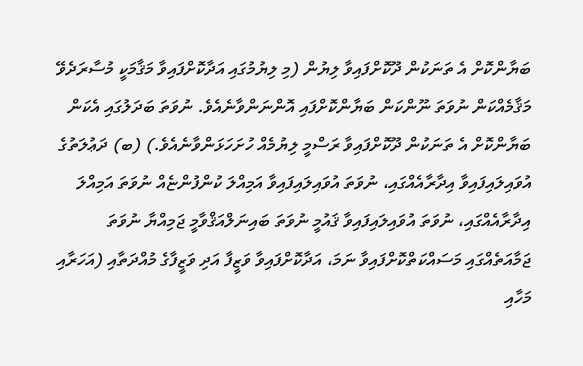ބަޔާންކޮށް އެ ތަނަކުން ދޫކޮށްފައިވާ ލިޔުން (މި ލިޔުމުގައި އަދާކޮށްފައިވާ މަޤާމަކީ މުސާރަދެވޭ މަޤާމެއްކަން ނުވަތަ ނޫންކަން ބަޔާންކޮށްފައި އޮންނަންވާނެއެވެ. ނުވަތަ ބަދަލުގައި އެކަން ބަޔާންކޮށް އެ ތަނަކުން ދޫކޮށްފައިވާ ރަސްމީ ލިޔުމެއް ހުށަހަޅަންވާނެއެވެ.) (ބ) ދަޢުލަތުގެ އުވައިލައިފައިވާ އިދާރާއެއްގައި، ނުވަތަ އުވައިލައިފައިވާ އަމިއްލަ ކުންފުންޏެއް ނުވަތަ އަމިއްލަ އިދާރާއެއްގައި، ނުވަތަ އުވައިލައިފައިވާ ޤައުމީ ނުވަތަ ބައިނަލްއަޤްވާމީ ޖަމިއްޔާ ނުވަތަ ޖަމާއަތެއްގައި މަސައްކަތްކޮށްފައިވާ ނަމަ، އަދާކޮށްފައިވާ ވަޒީފާ އަދި ވަޒީފާގެ މުއްދަތާއި (އަހަރާއި މަހާއި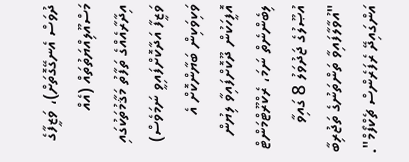ދުވަސް އެނގޭގޮތަށް)، ވަޒީފާގެ މަސްއޫލިއްޔަތުތައް (އެއް އިދާރާއެއްގެ ތަފާތު މަޤާމުތަކުގައި ވަޒީފާ އަދާކޮށްފައިވީ ނަމަވެސް) ވަކިވަކިން ބަޔާންކޮށް އެ އޮފީހަކުން ދޫކޮށްފައިވާ ލިޔުން ލިބެންނެތް ނަމަ، ރެކްރޫޓްމަންޓް އުޞޫލުގެ ޖަދުވަލު 8 ގައިވާ "އުވާލާފައިވާ ތަންތަނުގެ ތަޖުރިބާ އަންގައިދޭ ރެފަރެންސް ޗެކްފޯމް".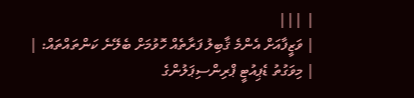| |||
| ވަޒީފާއަށް އެންމެ ޤާބިލު ފަރާތެއް ހޮވުމަށް ބެލޭނެ ކަންތައްތައް: |
| މިވަގުތު ޑެޕިއުޓީ ޕްރިންސިޕަލުންގެ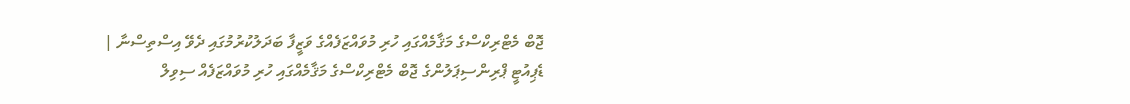ޖޮބް މެޓްރިކްސްގެ މަޤާމެއްގައި ހުރި މުވައްޒަފެއްގެ ވަޒީފާ ބަދަލުކުރުމުގައި ދެވޭ އިސްތިސްނާ | ޑެޕިއުޓީ ޕްރިންސިޕަލުންގެ ޖޮބް މެޓްރިކްސްގެ މަޤާމެއްގައި ހުރި މުވައްޒަފެއް ސިވިލް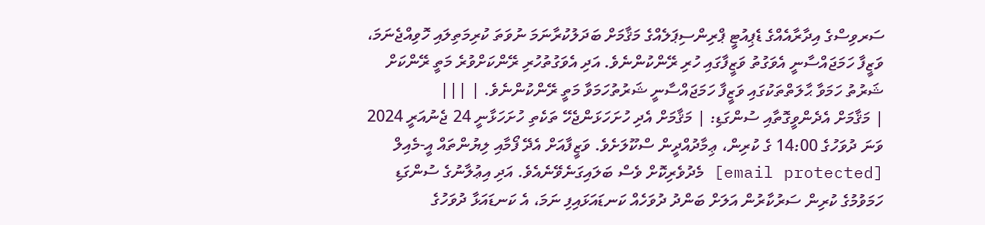ސަރވިސްގެ އިދާރާއެއްގެ ޑެޕިއުޓީ ޕްރިންސިޕަލެއްގެ މަޤާމަށް ބަދަލުކުރާނަމަ ނުވަތަ ކުރިމަތިލައި ހޮވިއްޖެނަމަ، ވަޒީފާ ހަމަޖައްސާނީ އެވަގުތު ވަޒީފާގައި ހުރި ރޭންކުންނެވެ. އަދި އެވަގުތުހުރި ރޭންކަށްވުރެ މަތީ ރޭންކަށް ޝަރުތު ހަމަވާ ޙާލަތްތަކުގައި ވަޒީފާ ހަމަޖައްސާނީ ޝަރުތުހަމަވާ މަތީ ރޭންކުންނެވެ. | |||
| މަޤާމަށް އެދެންވީގޮތާއި ސުންގަޑި: | މަޤާމަށް އެދި ހުށަހަޅަންޖެހޭ ތަކެތި ހުށަހަޅާނީ 24 ޖެނުއަރީ 2024 ވަނަ ދުވަހުގެ 14:00 ގެ ކުރިން، ޢިމާދުއްދީން ސްކޫލަށެވެ. ވަޒީފާއަށް އެދޭ ފޯމާއި ލިޔުންތައް އީ-މެއިލް [email protected] މެދުވެރިކޮށް ވެސް ބަލައިގަނެވޭނެއެވެ. އަދި އިޢުލާނުގެ ސުންގަޑި ހަމަވުމުގެ ކުރިން ސަރުކާރުން އަލަށް ބަންދު ދުވަހެއް ކަނޑައަޅައިފި ނަމަ، އެ ކަނޑައަޅާ ދުވަހުގެ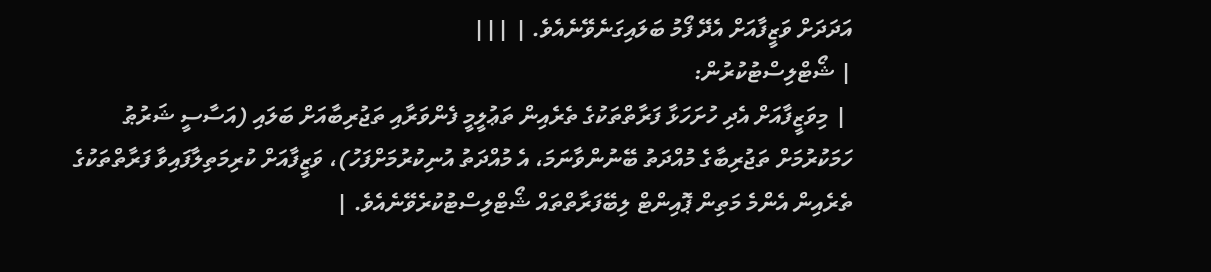އަދަދަށް ވަޒީފާއަށް އެދޭ ފޯމު ބަލައިގަނެވޭނެއެވެ. | |||
| ޝޯޓްލިސްޓުކުރުން:
 | މިވަޒީފާއަށް އެދި ހުށަހަޅާ ފަރާތްތަކުގެ ތެރެއިން ތަޢުލީމީ ފެންވަރާއި ތަޖުރިބާއަށް ބަލައި (އަސާސީ ޝަރުޠު ހަމަކުރުމަށް ތަޖުރިބާގެ މުއްދަތު ބޭނުންވާނަމަ، އެ މުއްދަތު އުނިކުރުމަށްފަހު)، ވަޒީފާއަށް ކުރިމަތިލާފައިވާ ފަރާތްތަކުގެ ތެރެއިން އެންމެ މަތިން ޕޮއިންޓް ލިބޭފަރާތްތައް ޝޯޓްލިސްޓުކުރެވޭނެއެވެ. |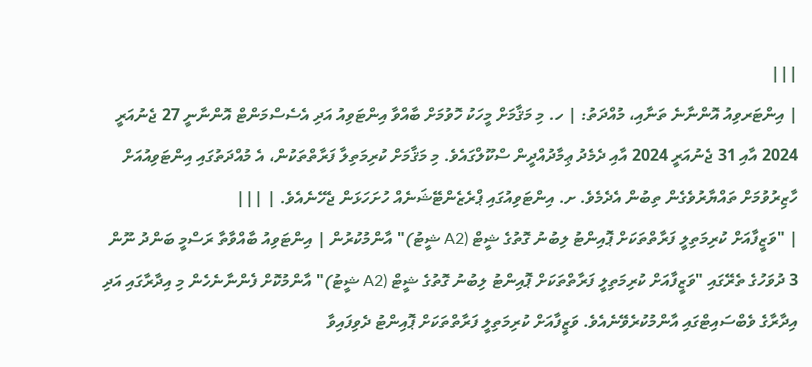|||
| އިންޓަރވިއު އޮންނާނެ ތަނާއި، މުއްދަތު: | ހ. މި މަޤާމަށް މީހަކު ހޮވުމަށް ބާއްވާ އިންޓަވިއު އަދި އެސެސްމަންޓް އޮންނާނީ 27 ޖެނުއަރީ 2024 އާއި 31 ޖެނުއަރީ 2024 އާއި ދެމެދު ޢިމާދުއްދީން ސްކޫލްގައެވެ. މި މަޤާމަށް ކުރިމަތިލާ ފަރާތްތަކުން، އެ މުއްދަތުގައި އިންޓަވިއުއަށް ހާޒިރުވުމަށް ތައްޔާރުވެގެން ތިބުން އެދެމެވެ. ށ. އިންޓަވިއުގައި ޕްރެޒެންޓޭޝަނެއް ހުށަހަޅަން ޖެހޭނެއެވެ. | |||
| "ވަޒީފާއަށް ކުރިމަތިލީ ފަރާތްތަކަށް ޕޮއިންޓު ލިބުނު ގޮތުގެ ޝީޓް (A2 ޝީޓު)" އާންމުކުރުން | އިންޓަވިއު ބާއްވާތާ ރަސްމީ ބަންދު ނޫން 3 ދުވަހުގެ ތެރޭގައި "ވަޒީފާއަށް ކުރިމަތިލީ ފަރާތްތަކަށް ޕޮއިންޓު ލިބުނު ގޮތުގެ ޝީޓް (A2 ޝީޓު)" އާންމުކޮށް ފެންނާނެހެން މި އިދާރާގައި އަދި އިދާރާގެ ވެބްސައިޓްގައި އާންމުކުރެވޭނެއެވެ. ވަޒީފާއަށް ކުރިމަތިލީ ފަރާތްތަކަށް ޕޮއިންޓު ދެވިފައިވާ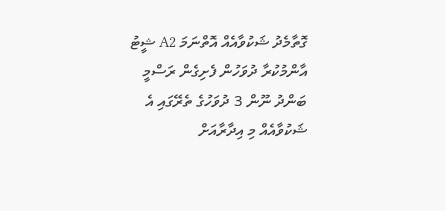ގޮތާމެދު ޝަކުވާއެއް އޮތްނަމަ A2 ޝީޓު އާންމުކުރާ ދުވަހުން ފެށިގެން ރަސްމީ ބަންދު ނޫން 3 ދުވަހުގެ ތެރޭގައި އެ ޝަކުވާއެއް މި އިދާރާއަށް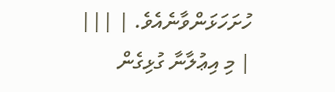ހުށަހަޅަންވާނެއެވެ. | |||
| މި އިޢުލާނާ ގުޅިގެން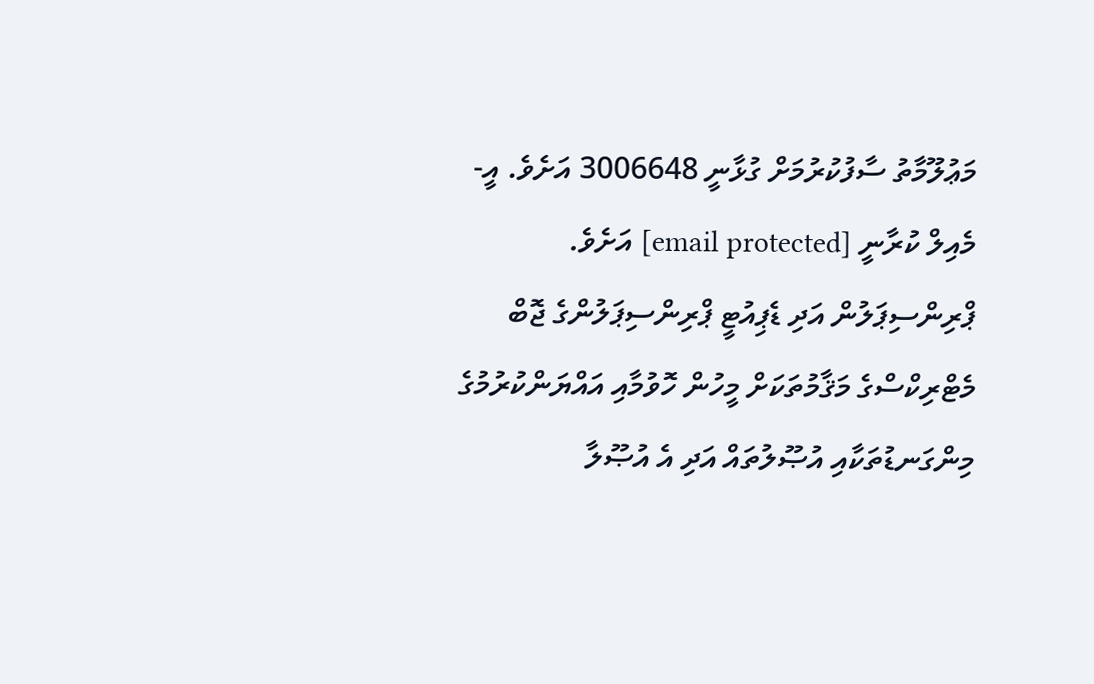މަޢުލޫމާތު ސާފުކުރުމަށް ގުޅާނީ 3006648 އަށެވެ. އީ-މެއިލް ކުރާނީ [email protected] އަށެވެ. ޕްރިންސިޕަލުން އަދި ޑެޕިއުޓީ ޕްރިންސިޕަލުންގެ ޖޮބް މެޓްރިކްސްގެ މަޤާމުތަކަށް މީހުން ހޮވުމާއި އައްޔަންކުރުމުގެ މިންގަނޑުތަކާއި އުޞޫލުތައް އަދި އެ އުޞޫލާ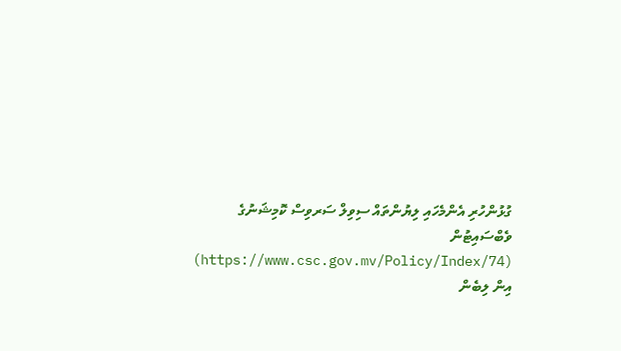ގުޅުންހުރި އެންމެހައި ލިޔުންތައް ސިވިލް ސަރވިސް ކޮމިޝަނުގެ ވެބްސައިޓުން (https://www.csc.gov.mv/Policy/Index/74) އިން ލިބެން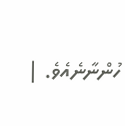ހުންނާނެއެވެ. |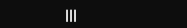|||